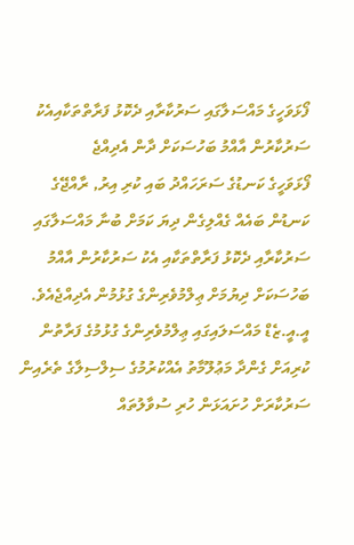ފޯޅަވަހީގެ މައްސަލާގައި ސަރުކާރާއި ދެކޮޅު ފަރާތްތަކާއިއެކު ސަރުކާރުން އާއްމު ބަހުސަކަށް ދާން އެދިއްޖެ
ފޯޅަވަހީގެ ކަނޑުގެ ސަރަހައްދު ބައި ކުރި އިރު, ރާއްޖޭގެ ކަނޑުން ބައެއް ގެއްލިގެން ދިޔަ ކަމަށް ބުނާ މައްސަލާގައި ސަރުކާރާއި ދެކޮޅު ފަރާތްތަކާއި އެކު ސަރުކާރުން އާއްމު ބަހުސަކަށް ދިޔުމަށް ޢިލްމުވެރިންގެ ގުޅުމުން އެދިއްޖެއެވެ.
އީ.އީ.ޒެޑް މައްސަލައިގައި ޢިލްމުވެރިންގެ ގުޅުމުގެ ފަރާތުން ކުރިއަށް ގެންދާ މަޢުލޫމާތު އެއްކުރުމުގެ ސިލްސިލާގެ ތެރެއިން ސަރުކާރަށް ހުށައަޅަން ހުރި ސުވާލުތައް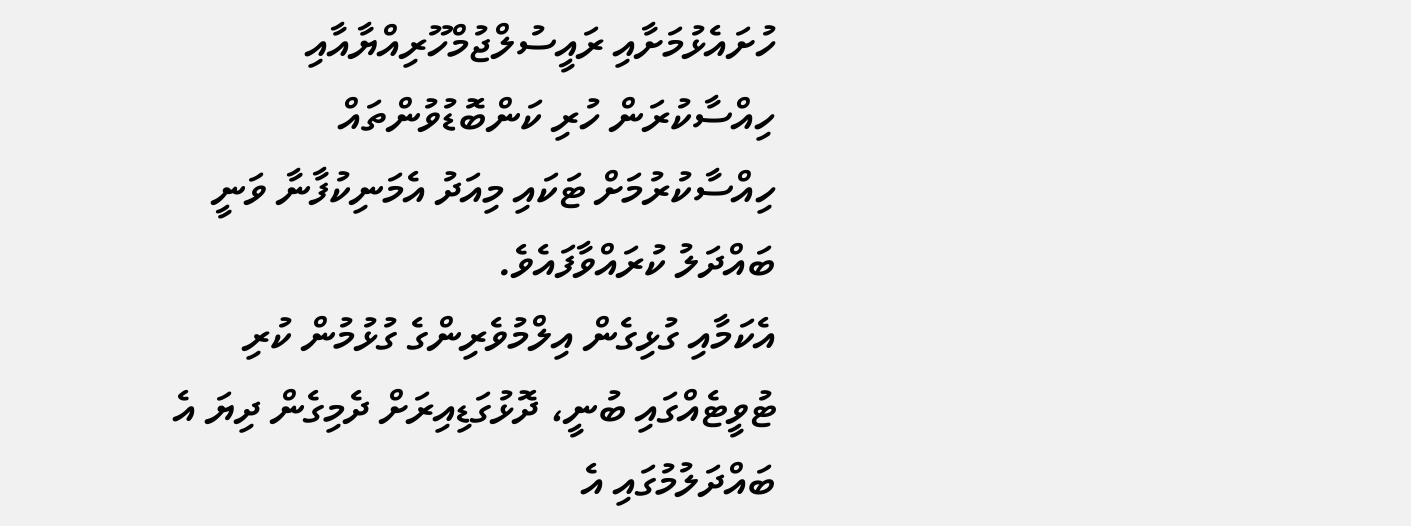ހުށައެޅުމަށާއި ރައީސުލްޖުމްހޫރިއްޔާއާއި ހިއްސާކުރަން ހުރި ކަންބޮޑުވުންތައް ހިއްސާކުރުމަށް ޓަކައި މިއަދު އެމަނިކުފާނާ ވަނީ ބައްދަލު ކުރައްވާފައެވެ.
އެކަމާއި ގުޅިގެން އިލްމުވެރިންގެ ގުޅުމުން ކުރި ޓުވީޓެއްގައި ބުނީ، ދޮޅުގަޑިއިރަށް ދެމިގެން ދިޔަ އެ ބައްދަލުމުގައި އެ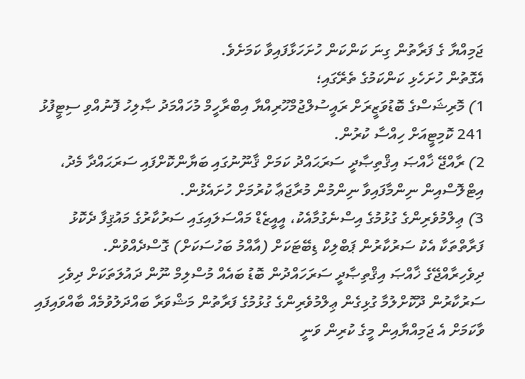ޖަމިއްޔާ ގެ ފަރާތުން ގިނަ ކަންކަން ހުށަހަޅާފައިވާ ކަމަށެވެ.
އެގޮތުން ހުށަހެޅި ކަންކަމުގެ ތެރޭގައި؛
1) މޮރިޝަސްގެ ބޮޑުވަޒީރަށް ރައީސުލްޖުމްހޫރިއްޔާ އިބްރާހީމް މުހައްމަދު ޞާލިހު ފޮނުއްވި ސިޓީފުޅު 241 ކޮމިޓީއަށް ހިއްސާ ކުރުން.
2) ރާއްޖޭ ޚާއްޞަ އިޤްތިޞާދީ ސަރަޙައްދު ކަމަށް ޤާނޫނުގައި ބަޔާންކޮށްފައި ސަރަޙައްދާ މެދު، އިޓްލޮސްއިން ނިންމާފައިވާ ނިންމުން މުރާޖަޢާ ކުރުމަށް ހުށައެޅުން.
3) ޢިލްމުވެރިންގެ ގުޅުމުގެ އިސްނެގުމާއެކު، އީއީޒެޑް މައްސަލައިގައި ސަރުކާރުގެ މައުޤިފާ ދެކޮޅު ފަރާތްތަކާ އެކު ސަރުކާރުން ޕަބްލިކް ޑިބޭޓަކަށް (އާއްމު ބަހުސަކަށް) ގޮސްދެއްވުން.
ދިވެހިރާއްޖޭގެ ޚާއްޞަ އިޤްތިޞާދީ ސަރަހައްދުން ބޮޑު ބައެއް މުސްލިމް ނޫން ދައުލަތަކަށް ދިވެހި ސަރުކާރުން ދޫކޮށްލުމާ ގުޅިގެން ޢިލްމުވެރިންގެ ގުޅުމުގެ ފަރާތުން މަޝްވަރާ ބައްދަލުވުމެއް ބާއްވައިފައި ވާކަމަށް އެ ޖަމިއްޔާއިން މީގެ ކުރިން ވަނީ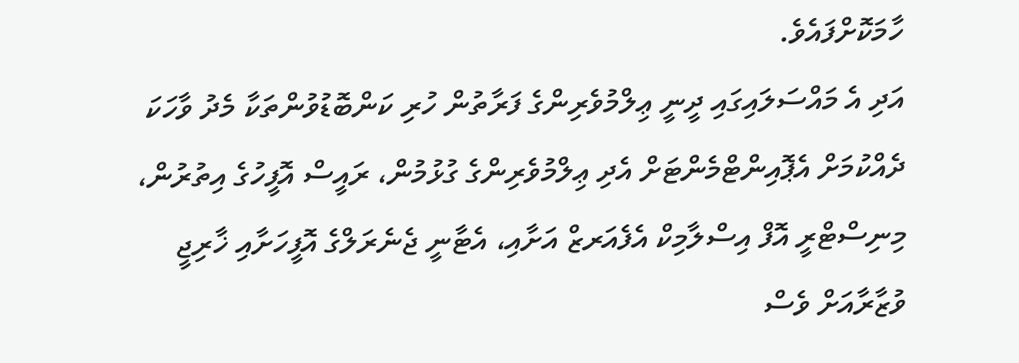ހާމަކޮށްފައެވެ.
އަދި އެ މައްސަލައިގައި ދީނީ ޢިލްމުވެރިންގެ ފަރާތުން ހުރި ކަންބޮޑުވުންތަކާ މެދު ވާހަކަ ދެއްކުމަށް އެޕޮއިންޓްމެންޓަށް އެދި ޢިލްމުވެރިންގެ ގުޅުމުން، ރައީސް އޮފީހުގެ އިތުރުން، މިނިސްޓްރީ އޮފް އިސްލާމިކް އެފެއަރޒް އަށާއި، އެޓާނީ ޖެނެރަލްގެ އޮފީހަށާއި ޚާރިޖީ ވުޒާރާއަށް ވެސް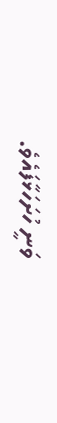ވަނީ ހުށަހަޅާފައެވެ.